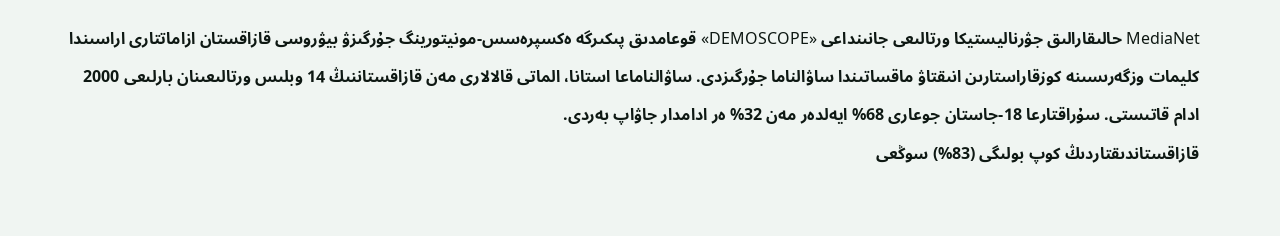MediaNet حالىقارالىق جۋرناليستيكا ورتالىعى جانىنداعى «DEMOSCOPE» قوعامدىق پىكىرگە ەكسپرەسس-مونيتورينگ جۇرگىزۋ بيۋروسى قازاقستان ازاماتتارى اراسىندا كليمات وزگەرىسىنە كوزقاراستارىن انىقتاۋ ماقساتىندا ساۋالناما جۇرگىزدى. ساۋالناماعا استانا، الماتى قالالارى مەن قازاقستاننىڭ 14 وبلىس ورتالىعىنان بارلىعى 2000 ادام قاتىستى. سۇراقتارعا 18-جاستان جوعارى 68% ايەلدەر مەن 32% ەر ادامدار جاۋاپ بەردى.
قازاقستاندىقتاردىڭ كوپ بولىگى (83%) سوڭعى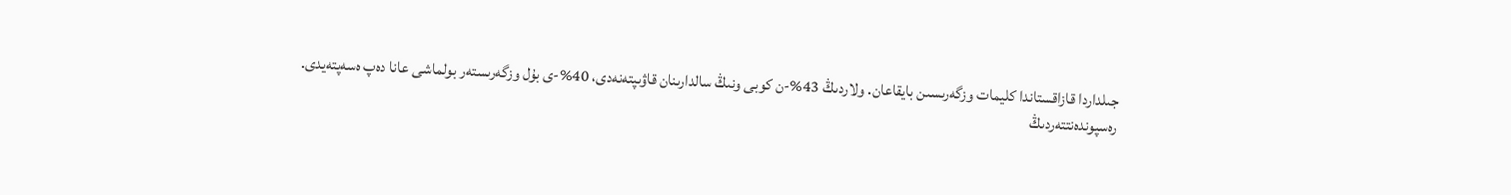جىلداردا قازاقستاندا كليمات وزگەرىسىن بايقاعان. ولاردىڭ 43%-ن كوبى ونىڭ سالدارىنان قاۋىپتەنەدى، 40%-ى بۇل وزگەرىستەر بولماشى عانا دەپ ەسەپتەيدى.
رەسپوندەنتتەردىڭ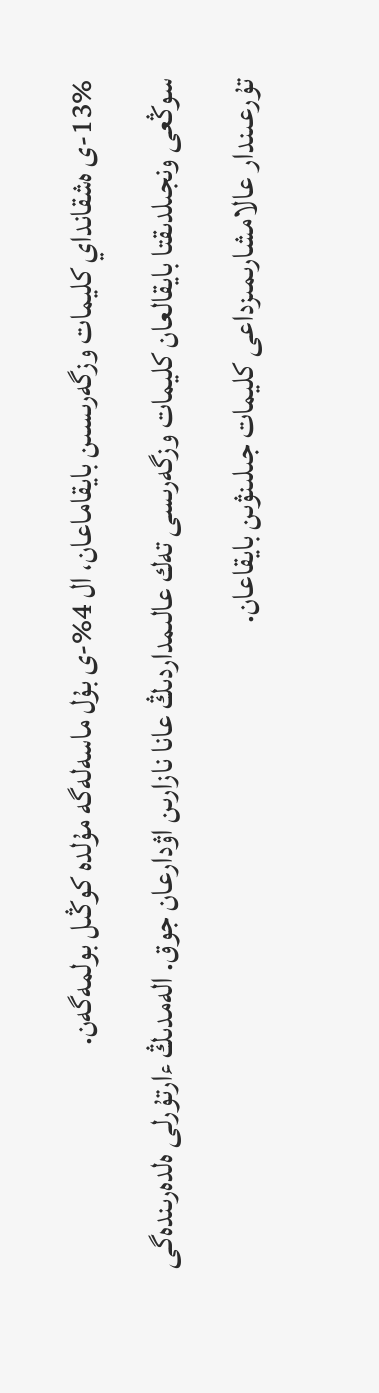13%-ى ەشقانداي كليمات وزگەرىسىن بايقاماعان، ال 4%-ى بۇل ماسەلەگە مۇلدە كوڭىل بولمەگەن.
سوڭعى ونجىلدىقتا بايقالعان كليمات وزگەرىسى تەك عالىمداردىڭ عانا نازارىن اۋدارعان جوق. الەمدىڭ ءارتۇرلى ەلدەرىندەگى تۇرعىندار عالامشارىمىزداعى كليمات جىلىنۋىن بايقاعان.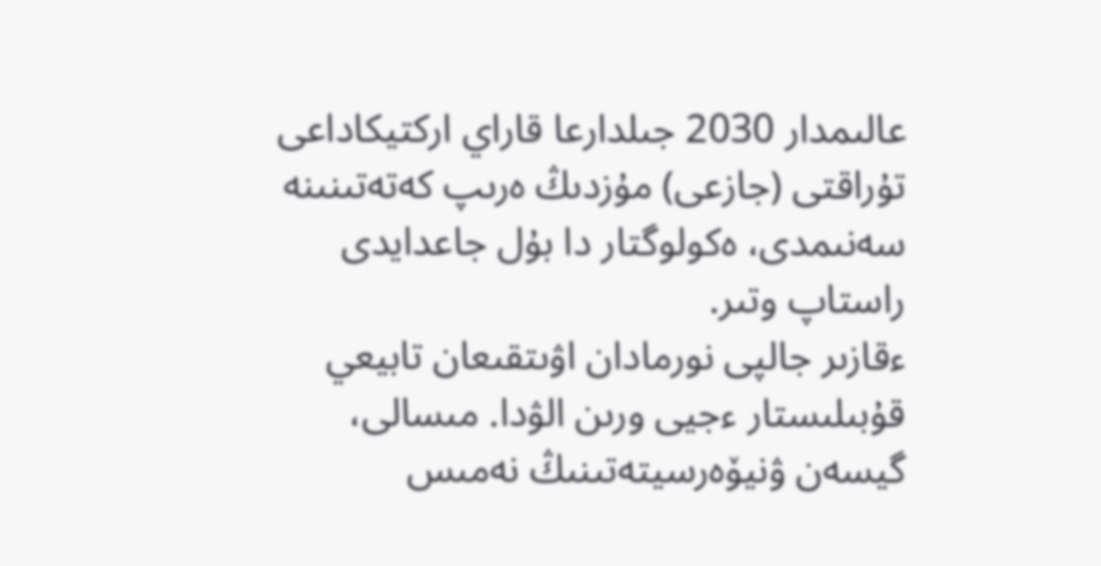عالىمدار 2030 جىلدارعا قاراي اركتيكاداعى تۇراقتى (جازعى) مۇزدىڭ ەرىپ كەتەتىنىنە سەنىمدى، ەكولوگتار دا بۇل جاعدايدى راستاپ وتىر.
ءقازىر جالپى نورمادان اۋىتقىعان تابيعي قۇبىلىستار ءجيى ورىن الۋدا. مىسالى، گيسەن ۋنيۆەرسيتەتىنىڭ نەمىس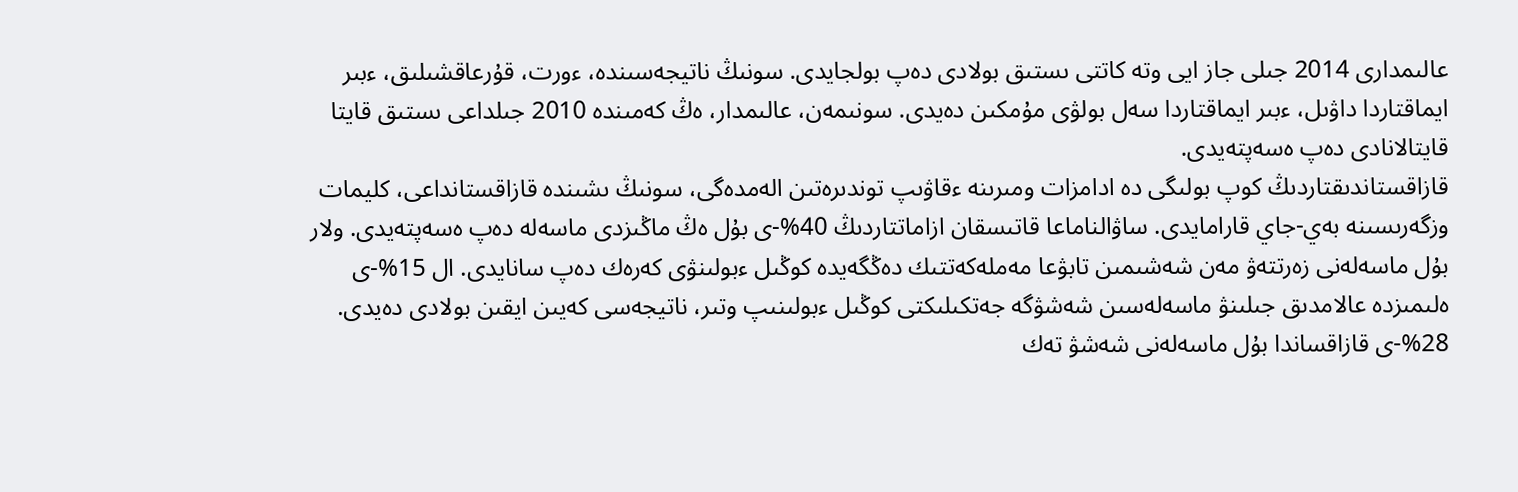عالىمدارى 2014 جىلى جاز ايى وتە كاتتى ىستىق بولادى دەپ بولجايدى. سونىڭ ناتيجەسىندە، ءورت، قۇرعاقشىلىق، ءبىر ايماقتاردا داۋىل، ءبىر ايماقتاردا سەل بولۋى مۇمكىن دەيدى. سونىمەن، عالىمدار، ەڭ كەمىندە 2010 جىلداعى ىستىق قايتا قايتالانادى دەپ ەسەپتەيدى.
قازاقستاندىقتاردىڭ كوپ بولىگى دە ادامزات ومىرىنە ءقاۋىپ توندىرەتىن الەمدەگى، سونىڭ ىشىندە قازاقستانداعى، كليمات وزگەرىسىنە بەي-جاي قارامايدى. ساۋالناماعا قاتىسقان ازاماتتاردىڭ 40%-ى بۇل ەڭ ماڭىزدى ماسەلە دەپ ەسەپتەيدى. ولار بۇل ماسەلەنى زەرتتەۋ مەن شەشىمىن تابۋعا مەملەكەتتىك دەڭگەيدە كوڭىل ءبولىنۋى كەرەك دەپ سانايدى. ال 15%-ى ەلىمىزدە عالامدىق جىلىنۋ ماسەلەسىن شەشۋگە جەتكىلىكتى كوڭىل ءبولىنىپ وتىر، ناتيجەسى كەيىن ايقىن بولادى دەيدى. 28%-ى قازاقساندا بۇل ماسەلەنى شەشۋ تەك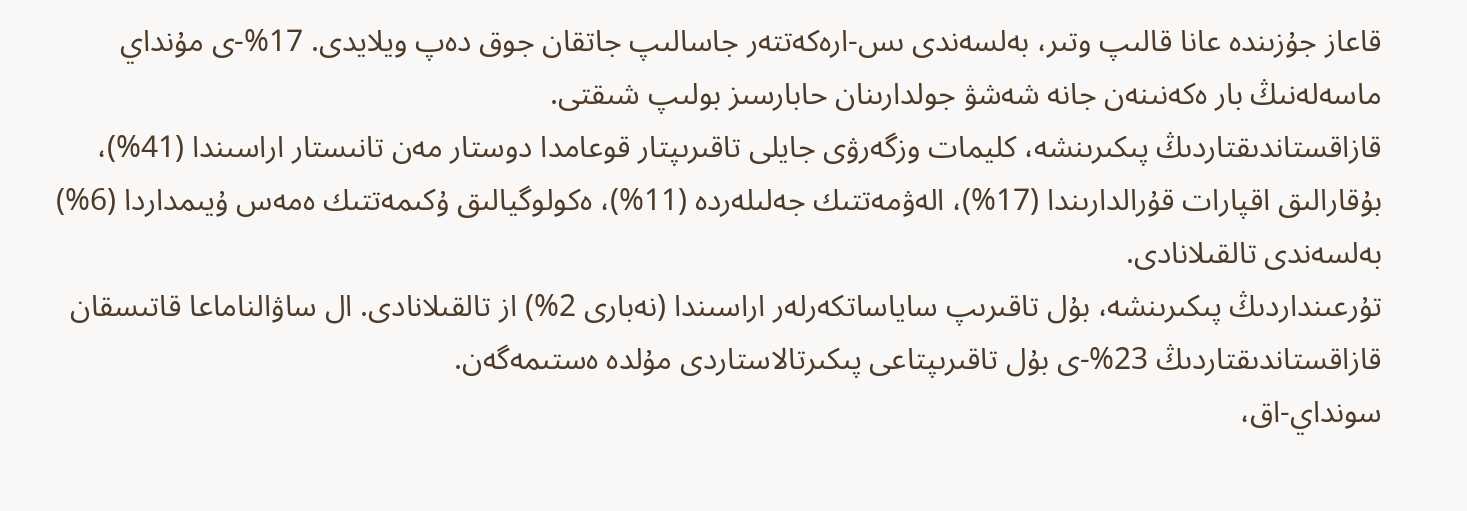قاعاز جۇزىندە عانا قالىپ وتىر، بەلسەندى ىس-ارەكەتتەر جاسالىپ جاتقان جوق دەپ ويلايدى. 17%-ى مۇنداي ماسەلەنىڭ بار ەكەنىنەن جانە شەشۋ جولدارىنان حابارسىز بولىپ شىقتى.
قازاقستاندىقتاردىڭ پىكىرىنشە، كليمات وزگەرۋى جايلى تاقىرىپتار قوعامدا دوستار مەن تانىستار اراسىندا (41%)، بۇقارالىق اقپارات قۇرالدارىندا (17%)، الەۋمەتتىك جەلىلەردە (11%)، ەكولوگيالىق ۇكىمەتتىك ەمەس ۇيىمداردا (6%) بەلسەندى تالقىلانادى.
تۇرعىنداردىڭ پىكىرىنشە، بۇل تاقىرىپ ساياساتكەرلەر اراسىندا (نەبارى 2%) از تالقىلانادى. ال ساۋالناماعا قاتىسقان قازاقستاندىقتاردىڭ 23%-ى بۇل تاقىرىپتاعى پىكىرتالاستاردى مۇلدە ەستىمەگەن.
سونداي-اق،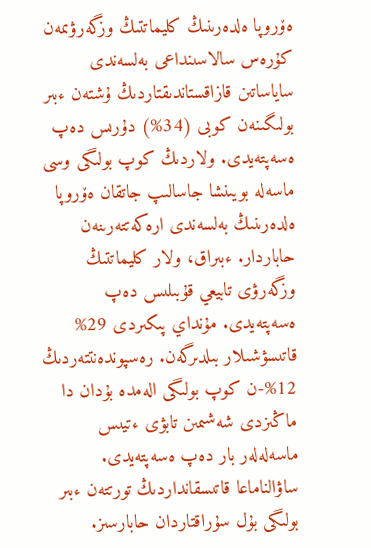ەۆروپا ەلدەرىنىڭ كليماتتىڭ وزگەرۋىمەن كۇرەس سالاسىنداعى بەلسەندى ساياساتىن قازاقستاندىقتاردىڭ ۇشتەن ءبىر بولىگىنەن كوبى (34%) دۇرىس دەپ ەسەپتەيدى. ولاردىڭ كوپ بولىگى وسى ماسەلە بويىنشا جاسالىپ جاتقان ەۆروپا ەلدەرىنىڭ بەلسەندى ارەكەتتەرىنەن حاباردار. ءبىراق، ولار كليماتتىڭ وزگەرۋى تابيعي قۇبىلىس دەپ ەسەپتەيدى. مۇنداي پىكىردى 29% قاتىسۋشىلار بىلدىرگەن. رەسپوندەنتتەردىڭ 12%-ن كوپ بولىگى الەمدە بۇدان دا ماڭىزدى شەشىمىن تابۋى ءتيىس ماسەلەلەر بار دەپ ەسەپتەيدى. ساۋالناماعا قاتىسقانداردىڭ تورتتەن ءبىر بولىگى بۇل سۇراقتاردان حابارسىز.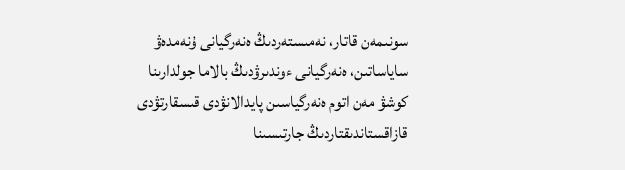سونىمەن قاتار، نەمىستەردىڭ ەنەرگيانى ۇنەمدەۋ ساياساتىن، ەنەرگيانى ءوندىرۋدىڭ بالاما جولدارىنا كوشۋ مەن اتوم ەنەرگياسىن پايدالانۋدى قىسقارتۋدى قازاقستاندىقتاردىڭ جارتىسىنا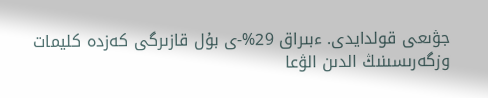جۋىعى قولدايدى. ءبىراق 29%-ى بۇل قازىرگى كەزدە كليمات وزگەرىسىنىڭ الدىن الۋعا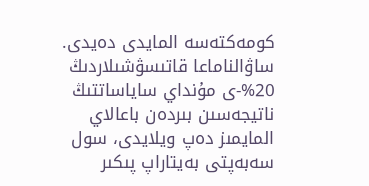كومەكتەسە المايدى دەيدى. ساۋالناماعا قاتىسۋشىلاردىڭ 20%-ى مۇنداي ساياساتتىڭ ناتيجەسىن بىردەن باعالاي المايمىز دەپ ويلايدى، سول سەبەپتى بەيتاراپ پىكىر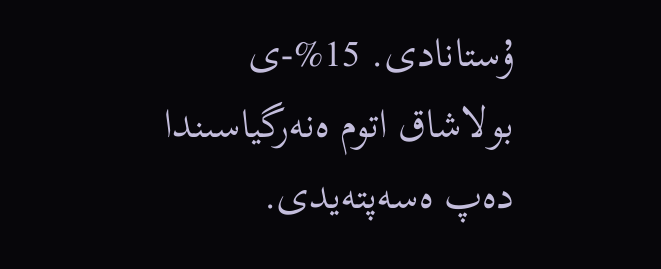ۇستانادى. 15%-ى بولاشاق اتوم ەنەرگياسىندا دەپ ەسەپتەيدى.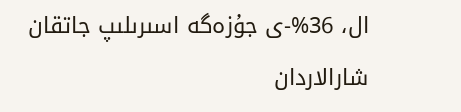ال، 36%-ى جۇزەگە اسىرىلىپ جاتقان شارالاردان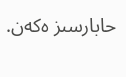حابارسىز ەكەن.